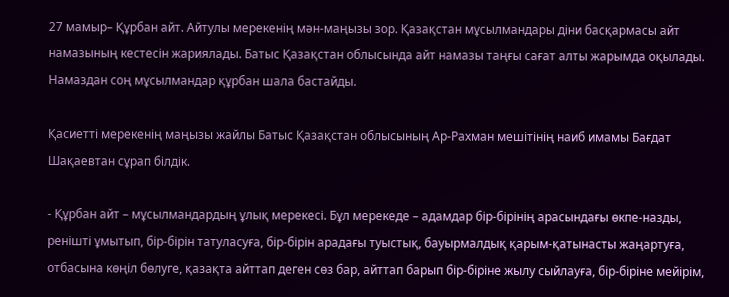27 мамыр– Құрбан айт. Айтулы мерекенің мән-маңызы зор. Қазақстан мұсылмандары діни басқармасы айт намазының кестесін жариялады. Батыс Қазақстан облысында айт намазы таңғы сағат алты жарымда оқылады. Намаздан соң мұсылмандар құрбан шала бастайды.

Қасиетті мерекенің маңызы жайлы Батыс Қазақстан облысының Ар-Рахман мешітінің наиб имамы Бағдат Шақаевтан сұрап білдік.

- Құрбан айт – мұсылмандардың ұлық мерекесі. Бұл мерекеде – адамдар бір-бірінің арасындағы өкпе-назды, ренішті ұмытып, бір-бірін татуласуға, бір-бірін арадағы туыстық, бауырмалдық қарым-қатынасты жаңартуға, отбасына көңіл бөлуге, қазақта айттап деген сөз бар, айттап барып бір-біріне жылу сыйлауға, бір-біріне мейірім,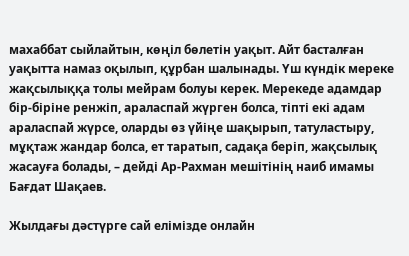махаббат сыйлайтын, көңіл бөлетін уақыт. Айт басталған уақытта намаз оқылып, құрбан шалынады. Үш күндік мереке жақсылыққа толы мейрам болуы керек. Мерекеде адамдар бір-біріне ренжіп, араласпай жүрген болса, тіпті екі адам араласпай жүрсе, оларды өз үйіңе шақырып, татуластыру, мұқтаж жандар болса, ет таратып, садақа беріп, жақсылық жасауға болады, – дейді Ар-Рахман мешітінің наиб имамы Бағдат Шақаев.

Жылдағы дәстүрге сай елімізде онлайн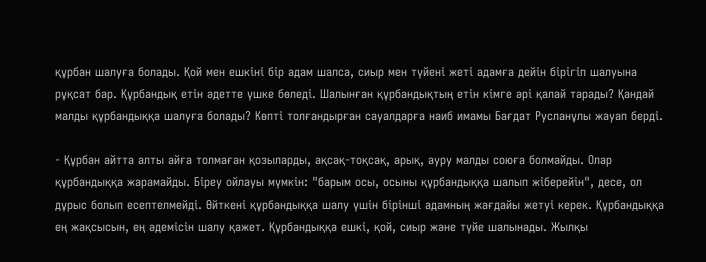құрбан шалуға болады. Қой мен ешкіні бір адам шалса, сиыр мен түйені жеті адамға дейін бірігіп шалуына рұқсат бар. Құрбандық етін әдетте үшке бөледі. Шалынған құрбандықтың етін кімге әрі қалай тарады? Қандай малды құрбандыққа шалуға болады? Көпті толғандырған сауалдарға наиб имамы Бағдат Русланұлы жауап берді.

- Құрбан айтта алты айға толмаған қозыларды, ақсақ-тоқсақ, арық, ауру малды союға болмайды. Олар құрбандыққа жарамайды. Біреу ойлауы мүмкін: "барым осы, осыны құрбандыққа шалып жіберейін", десе, ол дұрыс болып есептелмейді. Өйткені құрбандыққа шалу үшін бірінші адамның жағдайы жетуі керек. Құрбандыққа ең жақсысын, ең әдемісін шалу қажет. Құрбандыққа ешкі, қой, сиыр және түйе шалынады. Жылқы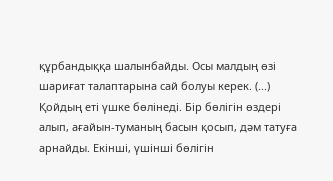құрбандыққа шалынбайды. Осы малдың өзі шариғат талаптарына сай болуы керек. (...) Қойдың еті үшке бөлінеді. Бір бөлігін өздері алып, ағайын-туманың басын қосып, дәм татуға арнайды. Екінші, үшінші бөлігін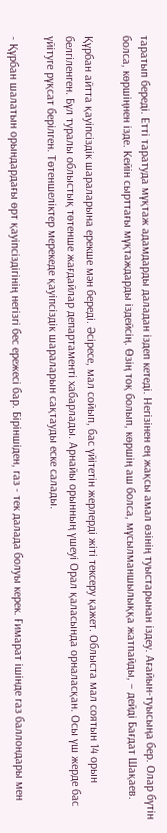таратып береді. Етті таратуда мұқтаж адамдарды даладан іздеп кетеді. Негізінен ең жақсы амал өзінің туыстарынан іздеу. Ағайын-туысыңа бер. Олар бүтін болса, көршіңнен ізде. Кейін сырттағы мұқтаждарды іздейсің. Өзің тоқ болып, көршің аш болса, мұсылманшылыққа жатпайды, – дейді Бағдат Шақаев.

Құрбан айтта қауіпсіздік шараларына ерекше мән береді. Әсіресе, мал сойып, бас үйітетін жерлерді жіті тексеру қажет. Облыста мал соятын 14 орын белгіленген. Бұл туралы облыстық төтенше жағдайлар департаменті хабарлады. Арнайы орынның үшеуі Орал қаласында орналасқан. Осы үш жерде бас үйітуге рұқсат берілген. Төтеншеліктер мерекеде қауіпсіздік шараларын сақтауды еске салады.

- Құрбан шалатын орындардағы өрт қауіпсіздігінің негізгі бес ережесі бар. Біріншіден, газ - тек далада болуы керек. Ғимарат ішінде газ баллондары мен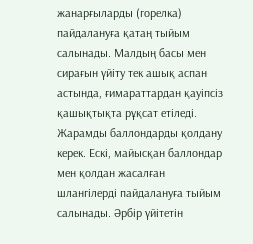жанарғыларды (горелка) пайдалануға қатаң тыйым салынады. Малдың басы мен сирағын үйіту тек ашық аспан астында, ғимараттардан қауіпсіз қашықтықта рұқсат етіледі. Жарамды баллондарды қолдану керек. Ескі, майысқан баллондар мен қолдан жасалған шлангілерді пайдалануға тыйым салынады. Әрбір үйітетін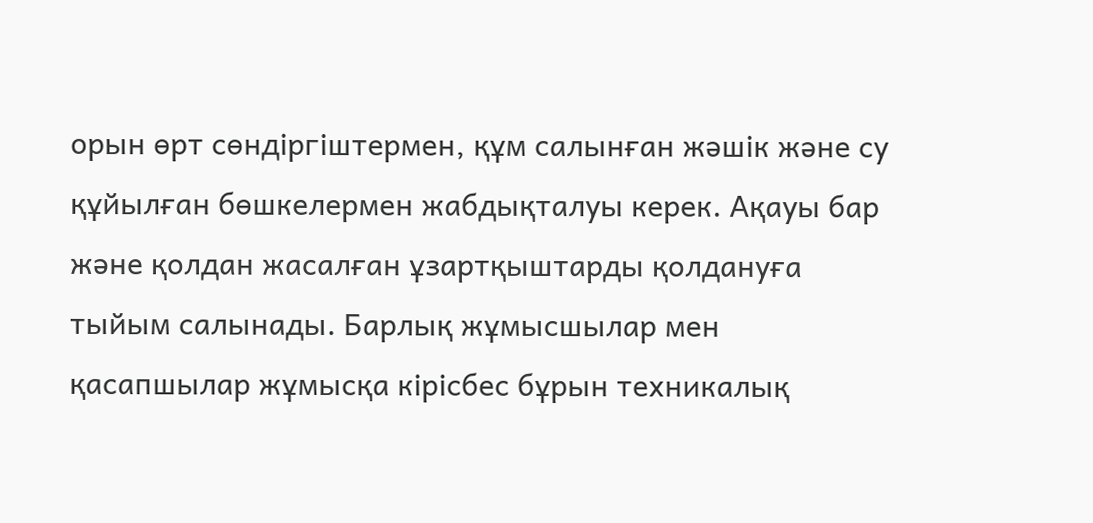орын өрт сөндіргіштермен, құм салынған жәшік және су құйылған бөшкелермен жабдықталуы керек. Ақауы бар және қолдан жасалған ұзартқыштарды қолдануға тыйым салынады. Барлық жұмысшылар мен қасапшылар жұмысқа кірісбес бұрын техникалық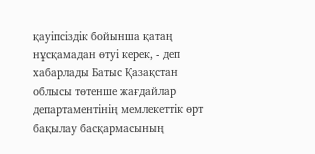қауіпсіздік бойынша қатаң нұсқамадан өтуі керек, - деп хабарлады Батыс Қазақстан облысы төтенше жағдайлар департаментінің мемлекеттік өрт бақылау басқармасының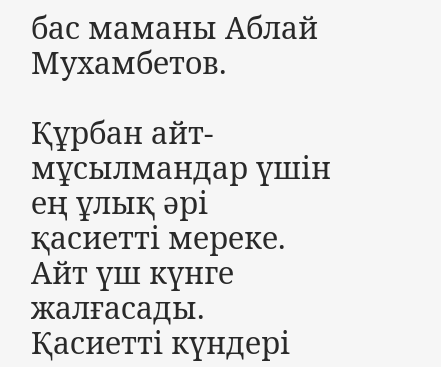бас маманы Аблай Мухамбетов.

Құрбан айт- мұсылмандар үшін ең ұлық әрі қасиетті мереке. Айт үш күнге жалғасады. Қасиетті күндері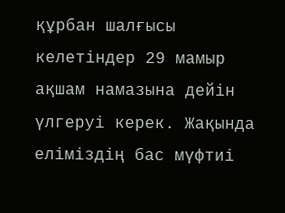құрбан шалғысы келетіндер 29 мамыр ақшам намазына дейін үлгеруі керек. Жақында еліміздің бас мүфтиі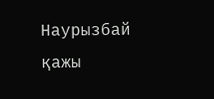Наурызбай қажы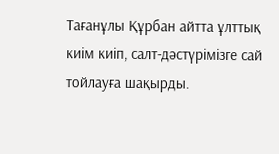Тағанұлы Құрбан айтта ұлттық киім киіп, салт-дәстүрімізге сай тойлауға шақырды.